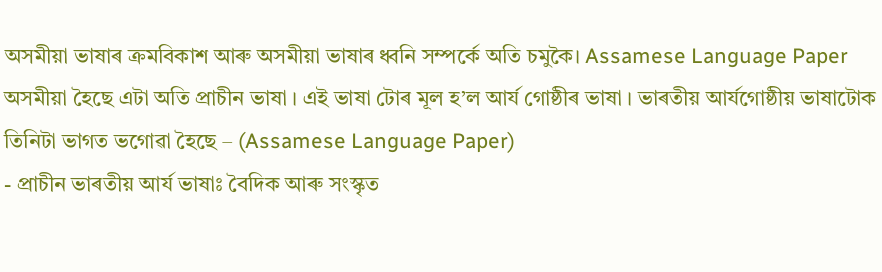অসমীয়া ভাষাৰ ক্ৰমবিকাশ আৰু অসমীয়া ভাষাৰ ধ্বনি সম্পৰ্কে অতি চমুকৈ। Assamese Language Paper
অসমীয়া হৈছে এটা অতি প্ৰাচীন ভাষা । এই ভাষা টোৰ মূল হ’ল আৰ্য গোষ্ঠীৰ ভাষা । ভাৰতীয় আৰ্যগোষ্ঠীয় ভাষাটোক তিনিটা ভাগত ভগোৱা হৈছে – (Assamese Language Paper)
- প্ৰাচীন ভাৰতীয় আৰ্য ভাষাঃ বৈদিক আৰু সংস্কৃত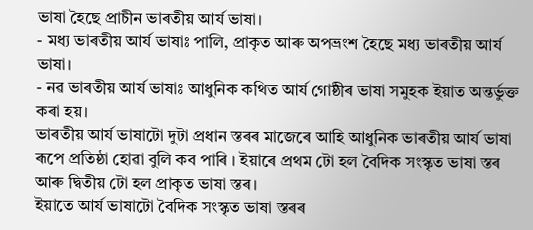ভাষা হৈছে প্ৰাচীন ভাৰতীয় আৰ্য ভাষা।
- মধ্য ভাৰতীয় আৰ্য ভাষাঃ পালি, প্ৰাকৃত আৰু অপভ্ৰংশ হৈছে মধ্য ভাৰতীয় আৰ্য ভাষা।
- নৱ ভাৰতীয় আৰ্য ভাষাঃ আধুনিক কথিত আৰ্য গোষ্ঠীৰ ভাষা সমুহক ইয়াত অন্তৰ্ভুক্ত কৰা হয়।
ভাৰতীয় আৰ্য ভাষাটো দুটা প্ৰধান স্তৰৰ মাজেৰে আহি আধুনিক ভাৰতীয় আৰ্য ভাষা ৰূপে প্ৰতিষ্ঠা হোৱা বুলি কব পাৰি । ইয়াৰে প্ৰথম টো হল বৈদিক সংস্কৃত ভাষা স্তৰ আৰু দ্বিতীয় টো হল প্ৰাকৃত ভাষা স্তৰ।
ইয়াতে আৰ্য ভাষাটো বৈদিক সংস্কৃত ভাষা স্তৰৰ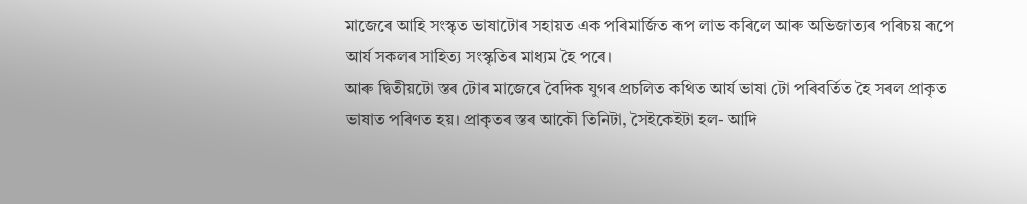মাজেৰে আহি সংস্কৃত ভাষাটোৰ সহায়ত এক পৰিমাৰ্জিত ৰূপ লাভ কৰিলে আৰু অভিজাত্যৰ পৰিচয় ৰূপে আৰ্য সকলৰ সাহিত্য সংস্কৃতিৰ মাধ্যম হৈ পৰে।
আৰু দ্বিতীয়টো স্তৰ টোৰ মাজেৰে বৈদিক যুগৰ প্ৰচলিত কথিত আৰ্য ভাষা টো পৰিবৰ্তিত হৈ সৰল প্ৰাকৃত ভাষাত পৰিণত হয়। প্ৰাকৃতৰ স্তৰ আকৌ তিনিটা, সৈইকেইটা হল- আদি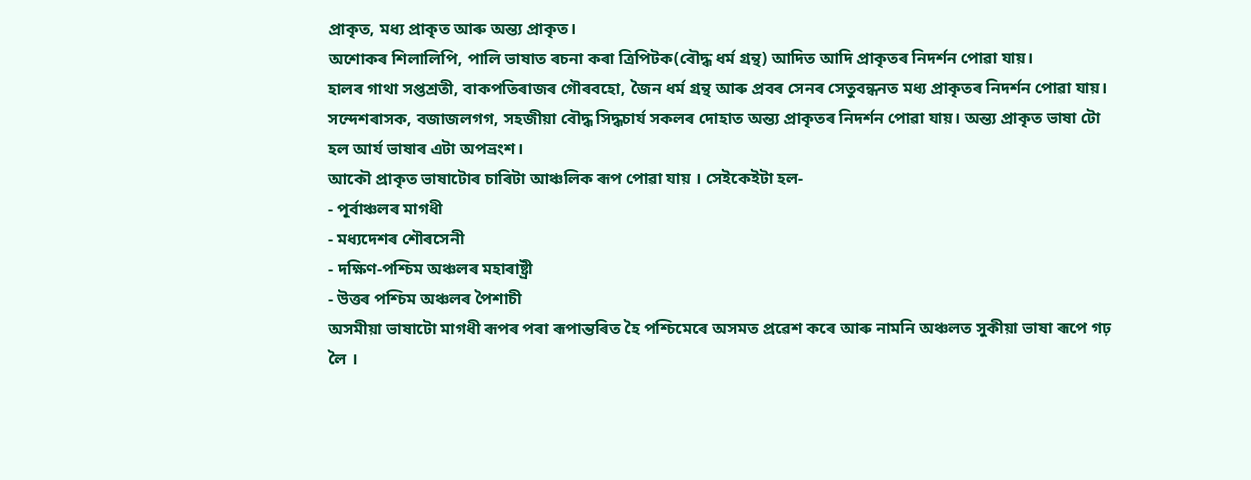প্ৰাকৃত, মধ্য প্ৰাকৃত আৰু অন্ত্য প্ৰাকৃত।
অশোকৰ শিলালিপি, পালি ভাষাত ৰচনা কৰা ত্ৰিপিটক(বৌদ্ধ ধৰ্ম গ্ৰন্থ) আদিত আদি প্ৰাকৃতৰ নিদৰ্শন পোৱা যায়।
হালৰ গাথা সপ্তশ্ৰতী, বাকপতিৰাজৰ গৌৰবহো, জৈন ধৰ্ম গ্ৰন্থ আৰু প্ৰবৰ সেনৰ সেতুবন্ধনত মধ্য প্ৰাকৃতৰ নিদৰ্শন পোৱা যায়।
সন্দেশৰাসক, বজাজলগগ, সহজীয়া বৌদ্ধ সিদ্ধচাৰ্য সকলৰ দোহাত অন্ত্য প্ৰাকৃতৰ নিদৰ্শন পোৱা যায়। অন্ত্য প্ৰাকৃত ভাষা টো হল আৰ্য ভাষাৰ এটা অপভ্ৰংশ।
আকৌ প্ৰাকৃত ভাষাটোৰ চাৰিটা আঞ্চলিক ৰূপ পোৱা যায় । সেইকেইটা হল-
- পূৰ্বাঞ্চলৰ মাগধী
- মধ্যদেশৰ শৌৰসেনী
- দক্ষিণ-পশ্চিম অঞ্চলৰ মহাৰাষ্ট্ৰী
- উত্তৰ পশ্চিম অঞ্চলৰ পৈশাচী
অসমীয়া ভাষাটো মাগধী ৰূপৰ পৰা ৰূপান্তৰিত হৈ পশ্চিমেৰে অসমত প্ৰৱেশ কৰে আৰু নামনি অঞ্চলত সুকীয়া ভাষা ৰূপে গঢ় লৈ ।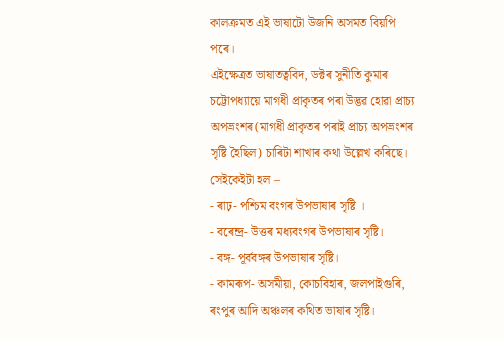কালক্ৰমত এই ভাষাটো উজনি অসমত বিয়পি পৰে।
এইক্ষেত্ৰত ভাষাতত্ববিদ, ডক্টৰ সুনীতি কুমাৰ চট্টোপধ্যায়ে মাগধী প্ৰাকৃতৰ পৰা উদ্ভৱ হোৱা প্ৰাচ্য অপভ্ৰংশৰ(মাগধী প্ৰাকৃতৰ পৰাই প্ৰাচ্য অপভ্ৰংশৰ সৃষ্টি হৈছিল) চাৰিটা শাখাৰ কথা উল্লেখ কৰিছে। সেইকেইটা হল –
- ৰাঢ়- পশ্চিম বংগৰ উপভাষাৰ সৃষ্টি ।
- বৰেন্দ্ৰ- উত্তৰ মধ্যবংগৰ উপভাষাৰ সৃষ্টি।
- বঙ্গ- পূৰ্ববঙ্গৰ উপভাষাৰ সৃষ্টি।
- কামৰূপ- অসমীয়া, কোচবিহাৰ, জলপাইগুৰি, ৰংপুৰ আদি অঞ্চলৰ কথিত ভাষাৰ সৃষ্টি।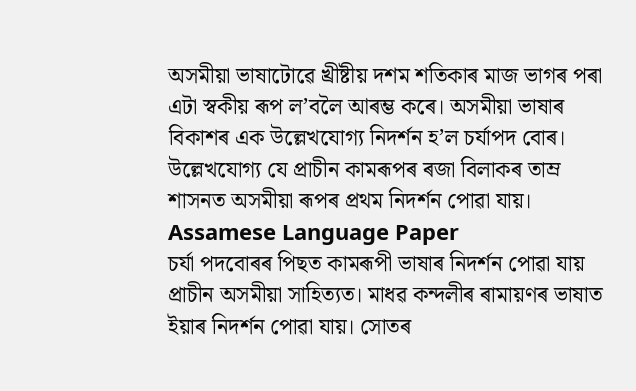অসমীয়া ভাষাটোৱে খ্ৰীষ্টীয় দশম শতিকাৰ মাজ ভাগৰ পৰা এটা স্বকীয় ৰূপ ল’বলৈ আৰম্ভ কৰে। অসমীয়া ভাষাৰ বিকাশৰ এক উল্লেখযোগ্য নিদৰ্শন হ’ল চৰ্যাপদ বোৰ। উল্লেখযোগ্য যে প্ৰাচীন কামৰূপৰ ৰজা বিলাকৰ তাম্ৰ শাসনত অসমীয়া ৰূপৰ প্ৰথম নিদৰ্শন পোৱা যায়। Assamese Language Paper
চৰ্যা পদবোৰৰ পিছত কামৰূপী ভাষাৰ নিদৰ্শন পোৱা যায় প্ৰাচীন অসমীয়া সাহিত্যত। মাধৱ কন্দলীৰ ৰামায়ণৰ ভাষাত ইয়াৰ নিদৰ্শন পোৱা যায়। সোতৰ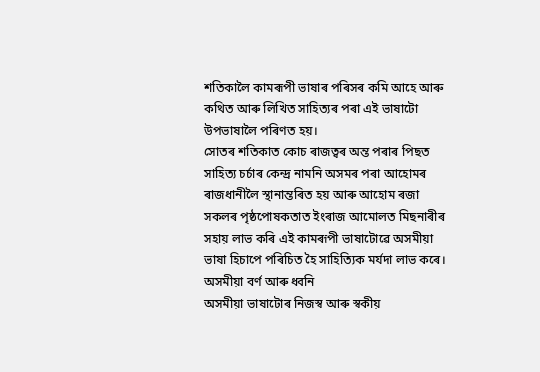শতিকালৈ কামৰূপী ভাষাৰ পৰিসৰ কমি আহে আৰু কথিত আৰু লিখিত সাহিত্যৰ পৰা এই ভাষাটো উপভাষালৈ পৰিণত হয়।
সোতৰ শতিকাত কোচ ৰাজত্বৰ অন্ত পৰাৰ পিছত সাহিত্য চৰ্চাৰ কেন্দ্ৰ নামনি অসমৰ পৰা আহোমৰ ৰাজধানীলৈ স্থানান্তৰিত হয় আৰু আহোম ৰজা সকলৰ পৃষ্ঠপোষকতাত ইংৰাজ আমোলত মিছনাৰীৰ সহায় লাভ কৰি এই কামৰূপী ভাষাটোৱে অসমীয়া ভাষা হিচাপে পৰিচিত হৈ সাহিত্যিক মৰ্যদা লাভ কৰে।
অসমীয়া বৰ্ণ আৰু ধ্বনি
অসমীয়া ভাষাটোৰ নিজস্ব আৰু স্বকীয়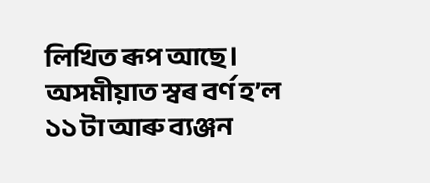লিখিত ৰূপ আছে। অসমীয়াত স্বৰ বৰ্ণ হ’ল ১১ টা আৰু ব্যঞ্জন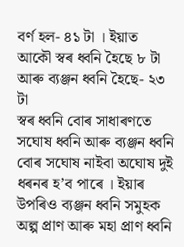বৰ্ণ হল- ৪১ টা । ইয়াত আকৌ স্বৰ ধ্বনি হৈছে ৮ টা আৰু ব্যঞ্জন ধ্বনি হৈছে- ২৩ টা
স্বৰ ধ্বনি বোৰ সাধাৰণতে সঘোষ ধ্বনি আৰু ব্যঞ্জন ধ্বনি বোৰ সঘোষ নাইবা অঘোষ দুই ধৰনৰ হ’ব পাৰে । ইয়াৰ উপৰিও ব্যঞ্জন ধ্বনি সমুহক অল্প প্ৰাণ আৰু মহা প্ৰাণ ধ্বনি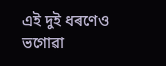এই দুই ধৰণেও ভগোৱা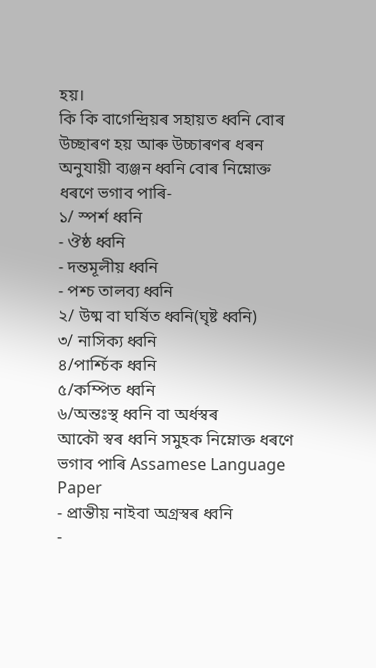হয়।
কি কি বাগেন্দ্ৰিয়ৰ সহায়ত ধ্বনি বোৰ উচ্ছাৰণ হয় আৰু উচ্চাৰণৰ ধৰন অনুযায়ী ব্যঞ্জন ধ্বনি বোৰ নিম্নোক্ত ধৰণে ভগাব পাৰি-
১/ স্পৰ্শ ধ্বনি
- ঔষ্ঠ ধ্বনি
- দন্তমূলীয় ধ্বনি
- পশ্চ তালব্য ধ্বনি
২/ উষ্ম বা ঘৰ্ষিত ধ্বনি(ঘৃষ্ট ধ্বনি)
৩/ নাসিক্য ধ্বনি
৪/পাৰ্শ্চিক ধ্বনি
৫/কম্পিত ধ্বনি
৬/অন্তঃস্থ ধ্বনি বা অৰ্ধস্বৰ
আকৌ স্বৰ ধ্বনি সমুহক নিম্নোক্ত ধৰণে ভগাব পাৰি Assamese Language Paper
- প্ৰান্তীয় নাইবা অগ্ৰস্বৰ ধ্বনি
-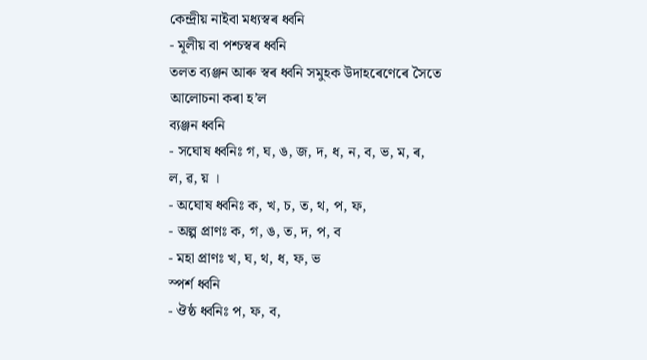কেন্দ্ৰীয় নাইবা মধ্যস্বৰ ধ্বনি
- মূলীয় বা পশ্চস্বৰ ধ্বনি
তলত ব্যঞ্জন আৰু স্বৰ ধ্বনি সমুহক উদাহৰেণেৰে সৈতে আলোচনা কৰা হ’ল
ব্যঞ্জন ধ্বনি
- সঘোষ ধ্বনিঃ গ, ঘ, ঙ, জ, দ, ধ, ন, ব, ভ, ম, ৰ, ল, ৱ, য় ।
- অঘোষ ধ্বনিঃ ক, খ, চ, ত, থ, প, ফ,
- অল্প প্ৰাণঃ ক, গ, ঙ, ত, দ, প, ব
- মহা প্ৰাণঃ খ, ঘ, থ, ধ, ফ, ভ
স্পৰ্শ ধ্বনি
- ঔষ্ঠ ধ্বনিঃ প, ফ, ব,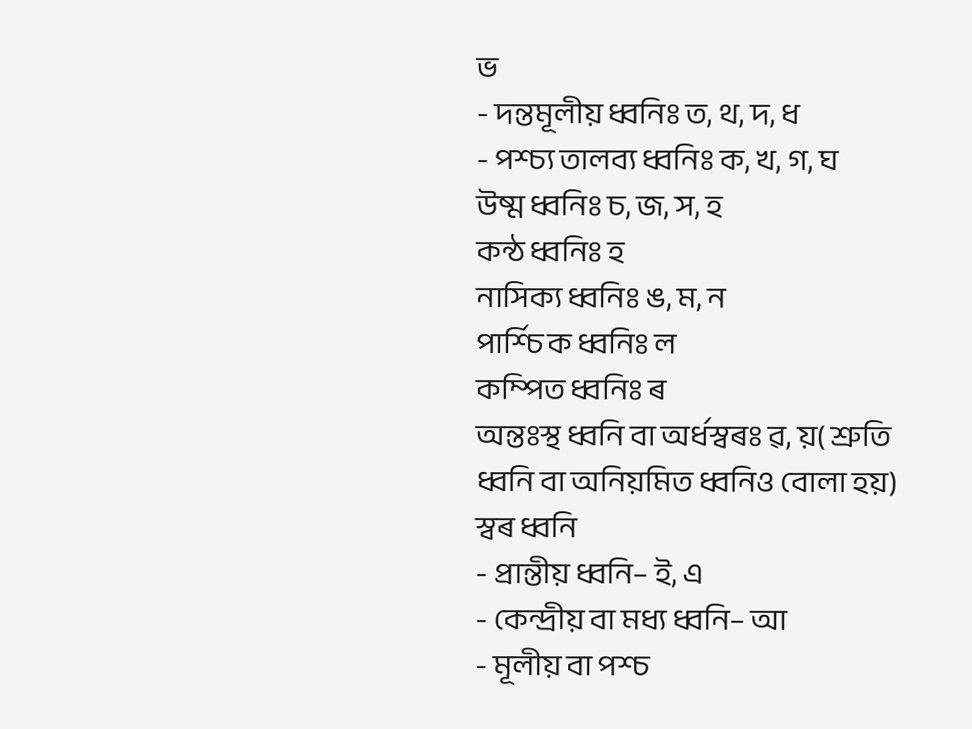ভ
- দন্তমূলীয় ধ্বনিঃ ত, থ, দ, ধ
- পশ্চ্য তালব্য ধ্বনিঃ ক, খ, গ, ঘ
উষ্ম ধ্বনিঃ চ, জ, স, হ
কন্ঠ ধ্বনিঃ হ
নাসিক্য ধ্বনিঃ ঙ, ম, ন
পাৰ্শ্চিক ধ্বনিঃ ল
কম্পিত ধ্বনিঃ ৰ
অন্তঃস্থ ধ্বনি বা অৰ্ধস্বৰঃ ৱ, য়( শ্ৰুতি ধ্বনি বা অনিয়মিত ধ্বনিও বোলা হয়)
স্বৰ ধ্বনি
- প্ৰান্তীয় ধ্বনি– ই, এ
- কেন্দ্ৰীয় বা মধ্য ধ্বনি– আ
- মূলীয় বা পশ্চ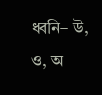ধ্বনি– উ, ও, অ